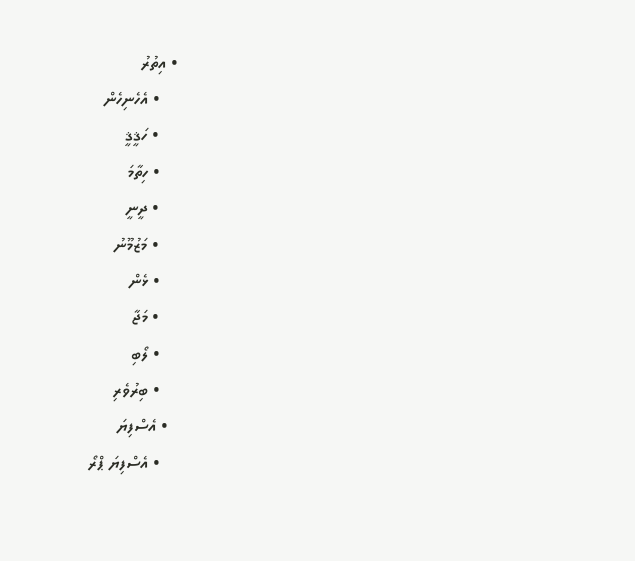• އިތުރު
    • އެހެނިހެން
    • ހަޤީޤީ
    • ހިތާމަ
    • ދީނީ
    • މަޒުމޫނު
    • ޅެން
    • މަޖާ
    • ލޯބި
    • ބިރުވެރި
  • އެސްފިޔަ
    • އެސްފިޔަ ޕްރޯ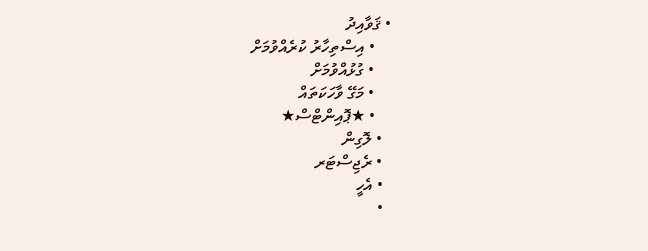• ޤަވާއިދު
    • އިސްތިހާރު ކުރެއްވުމަށް
    • ގުޅުއްވުމަށް
    • މަގޭ ވާހަކަތައް
    • ★ޕޮއިންޓްސް★
  • ލޮގިން
  • ރެޖިސްޓަރ
  • އެހީ
  •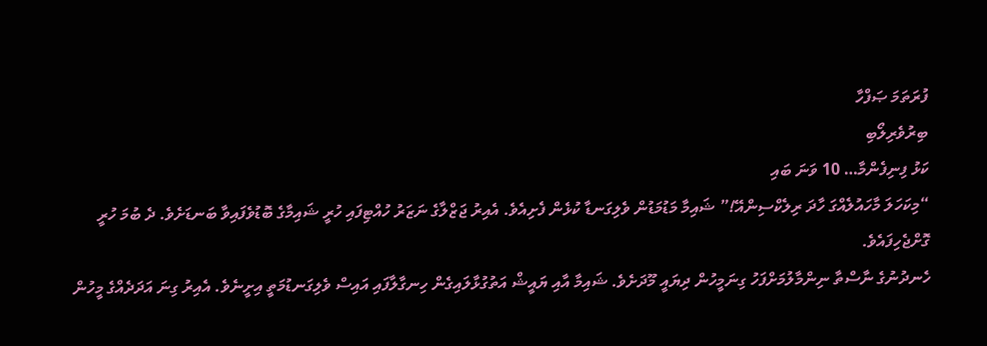ފުރަތަމަ ޞަފްހާ
ބިރުވެރިލޯބި
ކަޅު ފިނިފެންމާ… 10 ވަނަ ބައި
“މިކަހަލަ މާހައުލެއްގަ ހާދަ ރިލެކްސިންއޭ!” ޝައިމާ މަޑުމަޑުން ވެލިގަނޑާ ކުޅެން ފެށިއެވެ. އެއިރު ޖަޒްލާގެ ނަޒަރު ހުއްޓިފައި ހުރީ ޝައިމާގެ ބޮޑުވެފައިވާ ބަނޑަށެވެ. ދެ ބުމަ ހުރީ ގޮށްޖެހިފައެވެ.
ހެނދުނުގެ ނާސްތާ ނިންމާލުމަށްފަހު ގިނަމީހުން ދިޔައީ މޫދަށެވެ. ޝައިމާ އާއި ޔައީޝް އަތުގުޅާލައިގެން ހިނގާލާފައި އައިސް ވެލިގަނޑުމަތީ އިށީނެވެ. އެއިރު ގިނަ އަދަދެއްގެ މީހުން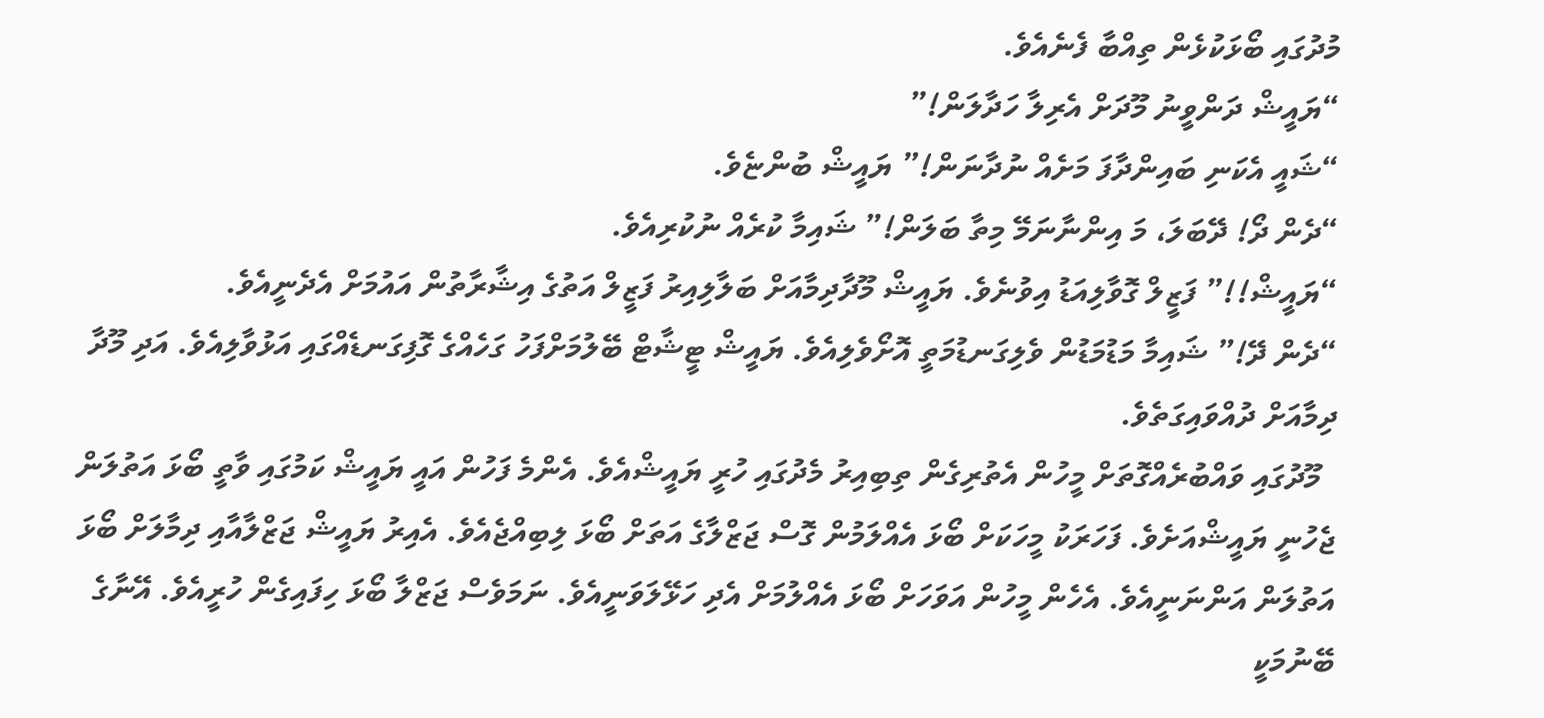މުދުގައި ބޯޅަކުޅެން ތިއްބާ ފެނެއެވެ.
“ޔައީޝް ދަންވީނު މޫދަށް އެރިލާ ހަދާލަން!”
“ޝައީ އެކަނި ބައިންދާފަ މަށެއް ނުދާނަން!” ޔައީޝް ބުންޏެވެ.
“ދެން ދޯ! ދޭބަލަ، މަ އިންނާނަމޭ މިތާ ބަލަން!” ޝައިމާ ކުރެއް ނުކުރިއެވެ.
“ޔައީޝް!!” ފަޒީލް ގޮވާލިއަޑު އިވުނެވެ. ޔައީޝް މޫދާދިމާއަށް ބަލާލިއިރު ފަޒީލް އަތުގެ އިޝާރާތުން އައުމަށް އެދެނީއެވެ.
“ދެން ދޭ!” ޝައިމާ މަޑުމަޑުން ވެލިގަނޑުމަތީ އޮށޯވެލިއެވެ. ޔައީޝް ޓީޝާޓް ބޭލުމަށްފަހު ގަހެއްގެ ގޮފިގަނޑެއްގައި އަޅުވާލިއެވެ. އަދި މޫދާ ދިމާއަށް ދުއްވައިގަތެވެ.
  މޫދުގައި ވައްބުރެއްގޮތަށް މީހުން އެތުރިގެން ތިބިއިރު މެދުގައި ހުރީ ޔައީޝްއެވެ. އެންމެ ފަހުން އައީ ޔައީޝް ކަމުގައި ވާތީ ބޯޅަ އަތުލަން ޖެހުނީ ޔައީޝްއަށެވެ. ފަހަރަކު މީހަކަށް ބޯޅަ އެއްލަމުން ގޮސް ޖަޒްލާގެ އަތަށް ބޯޅަ ލިބިއްޖެއެވެ. އެއިރު ޔައީޝް ޖަޒްލާއާއި ދިމާލަށް ބޯޅަ އަތުލަން އަންނަނީއެވެ. އެހެން މީހުން އަވަހަށް ބޯޅަ އެއްލުމަށް އެދި ހަޅޭލަވަނީއެވެ. ނަމަވެސް ޖަޒްލާ ބޯޅަ ހިފައިގެން ހުރީއެވެ. އޭނާގެ ބޭނުމަކީ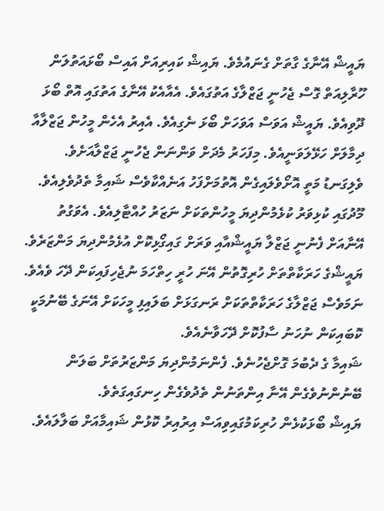ޔައީޝް އޭނާގެ ގާތަށް ގެނައުމެވެ. ޔައިޝް ކައިރިއަށް އައިސް ބޯޅައަތުލަން ހޫރާލިއަތް ގޮސް ޖެހުނީ ޖަޒްލާގެ އަތުގައެވެ. އެއާއެކު އޭނާގެ އަތުގައި އޮތް ބޯޅަ ދޫވިއެވެ. ޔައީޝް އަވަސް އަވަހަށް ބޯޅަ ނެގިއެވެ. އެއިރު އެހެން މީހުން ޖަޒްލާއާ ދިމާލަށް ހަޅޭލަވަނީއެވެ. މިފަހަރު މެދަށް ވަންނަން ޖެހުނީ ޖަޒްލާއަށެވެ.
ވެލިގަނޑު މަތީ އޮށޯވެލައިގެން އޮތުމަށްފަހު އަނެއްކާވެސް ޝައިމާ ތެދުވެލިއެވެ. މޫދުގައި ކުޅިވަރު ކުޅެމުންދިޔަ މީހުންތަކަށް ނަޒަރު ހުއްޓާލިއެވެ. އެވަގުތު އޭނާއަށް ފެނުނީ ޖަޒްލާ ޔައީޝްއާއި ވަރަށް ގައިގޯޅިކޮށް އުޅެމުންދިޔަ މަންޒަރެވެ. ޔައީޝްގެ ހަރަކާތްތަށް ހުރިގޮތުން އޭނަ ހުރީ ހިތްހަމަ ނުޖެހިފައިކަން ދޭހަ ވެއެވެ. ނަމަވެސް ޖަޒްލާގެ ހަރަކާތްތަކަށް ރަނގަޅަށް ބަލައިފި މީހަކަށް އޭނަގެ ބޭނުމަކީ ކޮބައިކަން ނުހަނު ސާފުކޮށް ދޭހަވާނެއެވެ.
ޝައިމާ ގެ ދެބުމަ ގޮށްޖެހުނެވެ. ފެންނަމުންދިޔަ މަންޒަރުތަށް ބަލަން ބޭނުންނުވެގެން އޭނާ އިންތަނުން ތެދުވެގެން ހިނގައިގަތެވެ.
ޔައިޝް ބޯޅަކުޅެން ހުރިކަމުގައިވިއަސް އިރުއިރު ކޮޅުން ޝައިމާއަށް ބަލާލައެވެ.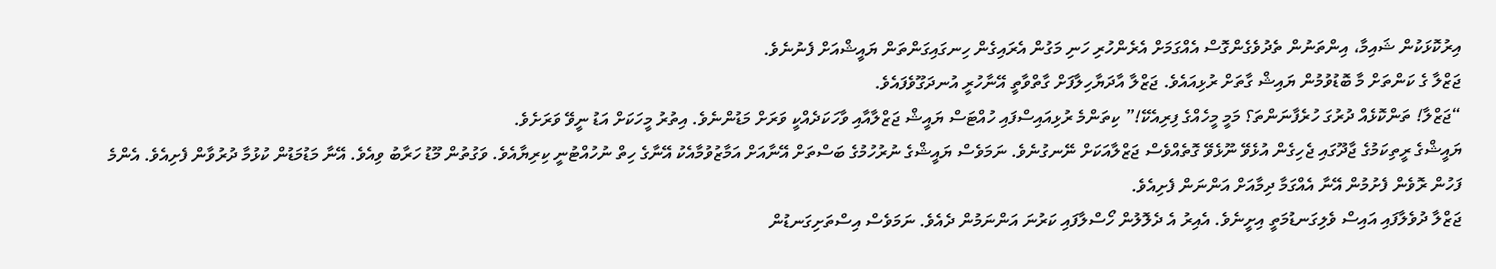އިރުކޮޅަކުން ޝައިމާ، އިންތަނުން ތެދުވެގެންގޮސް އެއްގަމަށް އެރެންހުރި ހަނި މަގުން އެރައިގެން ހިނގައިގަންތަން ޔައީޝްއަށް ފެނުނެވެ.
ޖަޒްލާ ގެ ކަންތަށް މާ ބޮޑުވުމުން ޔައިޝް ގާތަށް ރުޅިއައެވެ. ޖަޒްލާ އާދަޔާހިލާފަށް ގާތްވާތީ އޭނާހުރީ އުނދަގޫވެފައެވެ.
“ޖަޒްލާ! ތަންކޮޅެއް ދުރުގަ ހުރެފާނަންތަ؟ މަމީ މީހެއްގެ ފިރިއެކޭ!” ކިތަންމެ ރުޅިއައިސްފައި ހުއްޓަސް ޔައީޝް ޖަޒްލާއާއި ވާހަކަދެއްކީ ވަރަށް މަޑުންނެވެ. އިތުރު މީހަކަށް އަޑު ނީވޭ ވަރަށެވެ.
ޔައީޝްގެ ރީތިކަމުގެ ޖާދޫގައި ޖެހިގެން އުޅެވޭ ނޫޅެވޭ ގޮތެއްވެސް ޖަޒްލާއަކަށް ނޭނގުނެވެ. ނަމަވެސް ޔައީޝްގެ ނުރުހުމުގެ ބަސްތަށް އޭނާއަށް އަމާޒުވުމާއެކު އޭނާގެ ހިތް ނުހުއްޓުނީ ކިރިޔާއެވެ. ވަގުތުން މޫޑު ހަރާބު ވިއެވެ. އޭނާ މަޑުމަޑުން ކުޅުމާ ދުރުވާން ފެށިއެވެ. އެންމެ ފަހުން ރޮވެން ފެށުމުން އޭނާ އެއްގަމާ ދިމާއަށް އަންނަން ފެށިއެވެ.
ޖަޒްލާ ދުވެލާފައި އައިސް ވެލިގަނޑުމަތީ އިށީނެވެ. އެއިރު އެ ދެލޮލުން ހޯސްލާފައި ކަރުނަ އަންނަމުން ދެއެވެ. ނަމަވެސް އިސްތަށިގަނޑުން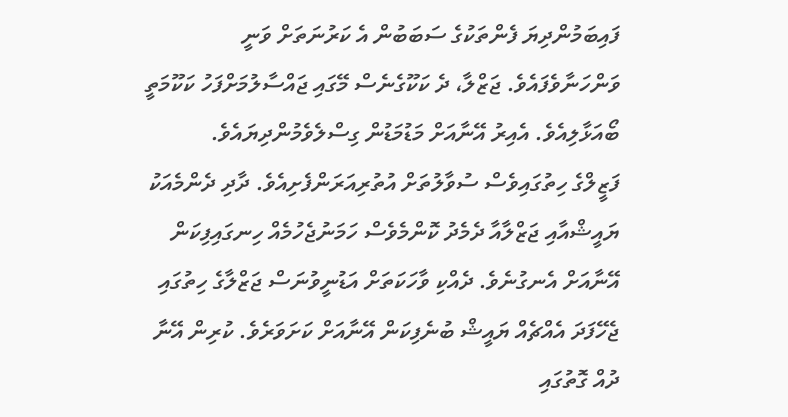ފައިބަމުންދިޔަ ފެންތަކުގެ ސަބަބުން އެ ކަރުނަތަށް ވަނީ ވަންހަނާވެފައެވެ. ޖަޒްލާ، ދެ ކަކޫގެނެސް މޭގައި ޖައްސާލުމަށްފަހު ކަކޫމަތީ ބޯއަޅާލިއެވެ. އެއިރު އޭނާއަށް މަޑުމަޑުން ގިސްލެވެމުންދިޔައެވެ.
ފަޒީލްގެ ހިތުގައިވެސް ސުވާލުތަށް އުތުރިއަރަންފެށިއެވެ. ދާދި ދެންމެއަކު ޔައީޝްއާއި ޖަޒްލާއާ ދެމެދު ކޮންމެވެސް ހަމަނުޖެހުމެއް ހިނގައިފިކަން އޭނާއަށް އެނގުނެވެ. ދެއްކި ވާހަކަތަށް އަޑުނީވުނަސް ޖަޒްލާގެ ހިތުގައި ޖެހޭފަދަ އެއްޗެއް ޔައީޝް ބުނެފިކަން އޭނާއަށް ކަށަވަރެވެ. ކުރިން އޭނާ ދުއް ގޮތުގައި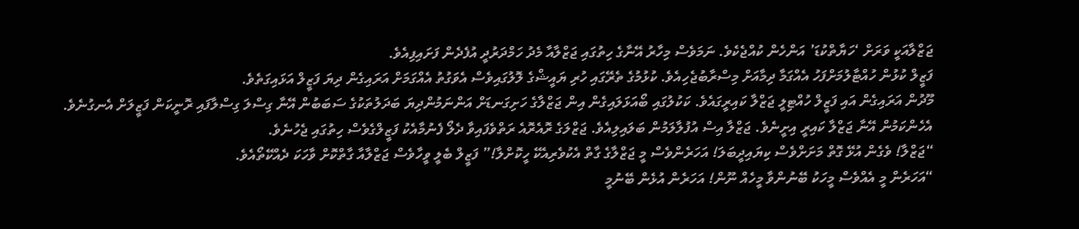ޖަޒްލާއަކީ ވަރަށް ‘ހަޔާތްކުޑަ’ އަންހެން ކުއްޖެކެވެ. ނަމަވެސް މިހާރު އޭނާގެ ހިތުގައި ޖަޒްލާއާ މެދު ހަމްދަރުދީ އުފެދެން ފަށައިފިއެވެ.
ފަޒީލް ކުޅުން ހުއްޓާލުމަށްފަހު އެއްގަމާ ދިމާއަށް މިސްރާބުޖެހިއެވެ. ކުޅުމުގެ ތެރޭގައި ހުރި ޔައީޝްގެ ލޮލުގައިވެސް އެވަގުތު އެއްގަމަށް އަރައިގެން ދިޔަ ފަޒީލް އަޅައިގަތެވެ.
މޫދުން އަރައިގެން އައި ފަޒީލް ހުއްޓިލީ ޖަޒްލާ ކައިރީގައެވެ. ކަކުލުގައި ބޯއަޅަލައިގެން އިން ޖަޒްލާގެ ހަށިގަނޑަށް އަންނަމުންދިޔަ ބަދަލުތަކުގެ ސަބަބުން އޭނާ ގިސްލަ ގިސްލާފައި ރޮނީކަން ފަޒީލަށް އެނގުނެވެ. އެހެންކަމުން އޭނާ ޖަޒްލާ ކައިރީ އިށީނެވެ. ޖަޒްލާ އިސް އުފުލާލަމުން ބަލައިލިއެވެ. ޖަޒްލަގެ ރޮއެރޮއެ ރަތްވެފައިވާ ދެލޯ ފެނުމާއެކު ފަޒީލްގެވެސް ހިތުގައި ޖެހުނެވެ.
“ޖަޒްލާ! ވެގެން އުޅޭ ގޮތް މަށަށްވެސް ކިޔައިދީބަލަ! އަހަރެންވެސް މީ ޖަޒްލާގެ ގާތް އެކުވެރިއެކޭ ހީކޮށްލާ!” ފަޒީލް ބެލީ ވީހާވެސް ޖަޒްލާއާ ގާތްކޮށް ވާހަކަ ދެއްކޭތޯއެވެ.
“އަހަރެން މީ އެއްވެސް މީހަކު ބޭނުންވާ މީހެއް ނޫން! އަހަރެން އުޅެން ބޭނުމީ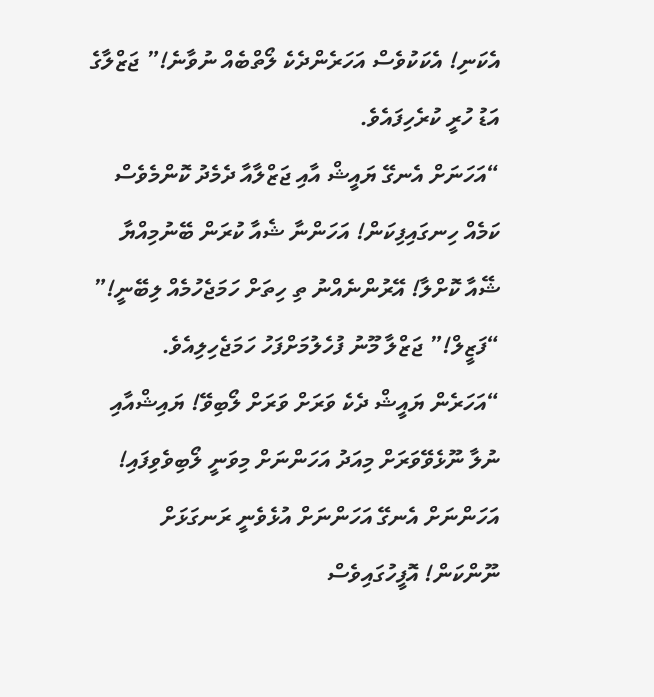އެކަނި! އެކަކުވެސް އަހަރެންދެކެ ލޯތްބެއް ނުވާނެ!” ޖަޒްލާގެ އަޑު ހުރީ ކުރެހިފައެވެ.
“އަހަނަށް އެނގޭ ޔައީޝް އާއި ޖަޒްލާއާ ދެމެދު ކޮންމެވެސް ކަމެއް ހިނގައިފިކަން! އަހަންނާ ޝެއާ ކުރަން ބޭނުމިއްޔާ ޝޭއާ ކޮށްލާ! އޭރުންނެއްނު ތި ހިތަށް ހަމަޖެހުމެއް ލިބޭނީ!”
“ފަޒީލް!” ޖަޒްލާ މޫނު ފުހެލުމަށްފަހު ހަމަޖެހިލިއެވެ. “އަހަރެން ޔައީޝް ދެކެ ވަރަށް ވަރަށް ލޯބިވޭ! ޔައިޝްއާއި ނުލާ ނޫޅެވޭވަރަށް މިއަދު އަހަންނަށް މިވަނީ ލޯބިވެވިފައި! އަހަންނަށް އެނގޭ އަހަންނަށް އުޅެވެނީ ރަނގަޅަށް ނޫންކަން! އޮފީހުގައިވެސް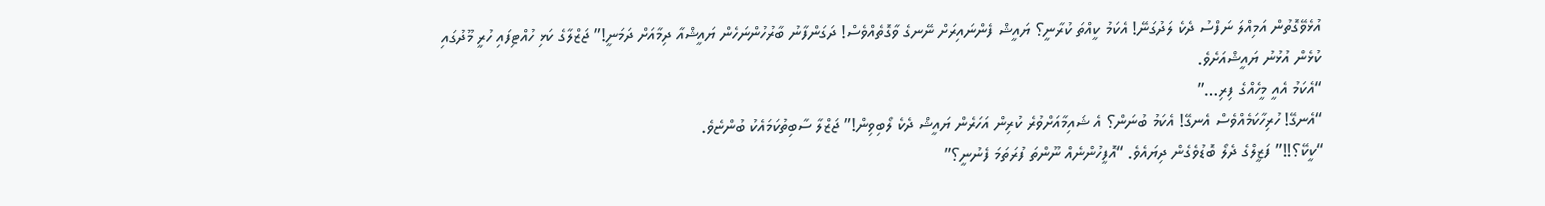އުޅެވޭގޮތުން އަމިއްލަ ނަފްސު ދެކެ ލަދުގަނޭ! އެކަމު ކީއްތަ ކުރާނީ؟ ޔައީޝް ފެންނައިރަށް ނޭނގެ ވާގޮތެއްވެސް! ދަގަންފާނު ބާރުހުންނަހެން ޔައީޝްއާ ދިމާއަށް ދަމަނީ!” ޖަޒްލާގެ ކަޅި ހުއްޓިފައި ހުރީ މޫދުގައި ކުޅެން އުޅުނު ޔައީޝްއަށެވެ.
“އެކަމު އެއީ މީހެއްގެ ފިރި…”
“އެނގޭ! ހުރިހާކަމެއްވެސް އެނގޭ! އެކަމު ބުނަން؟ އެ ޝައިމާއަށްވުރެ ކުރިން އަހަރެން ޔައީޝް ދެކެ ލޯބިވިން!” ޖަޒްލާ ސާބިތުކަމައެކު ބުންޏެވެ.
“ކީކޭ؟!!” ފަޒީލްގެ ދެލޯ ބޮޑުވެގެން ދިޔައެވެ. “އޮފީހުންނެއް ނޫންތަ ފުރަތަމަ ފެނުނީ؟”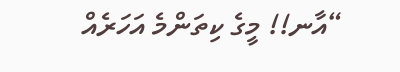“އާނ!! މީގެ ކިތަންމެ އަހަރެއް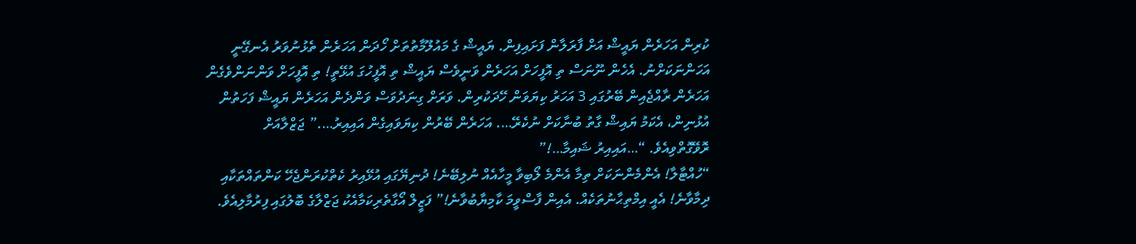ކުރިން އަހަރެން ޔައީޝް އަށް ފާރަލާން ފަށައިފިން. ޔައީޝް ގެ މައުލޫމާތުތަށް ހޯދަން އަހަރެން ތެޅުނުވަރު އެނގޭނީ އަހަންނަކަށްނު. އެހެން ނޫނަސް ތި އޮފީހަށް އަހަރެން ވަނީވެސް ޔައީޝް ތި އޮފީހުގަ އުޅޭތީ! ތި އޮފީހަށް ވަންނަންވެގެން އަހަރެން ރާއްޖެއިން ބޭރުގައި 3 އަހަރު ކިޔަވަން ހޭދަކުރިން. ވަރަށް ގިނަދުވަސް ވަންދެން އަހަރެން ޔައީޝް ފަހަތުން އުޅުނިން، އެކަމު ޔައިޝް ގާތު ބުނާކަށް ނުކެރޭ…. އަހަރެން ބޭރުން ކިޔަވައިގެން އައިއިރު….” ޖަޒްލާއަށް ރޮވޭގޮތްވިއެވެ. “…އައިއިރު ޝައިމާ…!”
“ހުއްޓާލާ! އެންމެންނަކަށް ތިމާ އެންމެ ލޯބިވާ މީހާއެއް ނުލިބޭނެ! ދުނިޔޭގައި އުޅޭއިރު ކެތްކުރަންޖެހޭ ކަންތައްތަކާއި ދިމާވާނެ! އެއީ އިމްތިޙާނުތަކެއް. އެއިން ފާސްވީމަ ކާމިޔާބުވާނެ!” ފަޒީލް އޯގާތެރިކަމާއެކު ޖަޒްލާގެ ބޮލުގައި ފިރުމާލިއެވެ.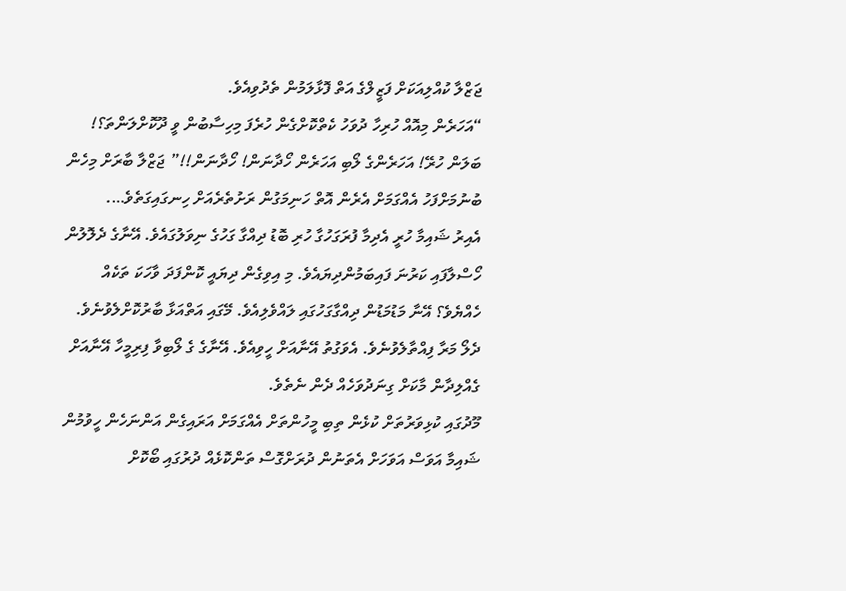ޖަޒްލާ ކުއްލިއަކަށް ފަޒީލްގެ އަތް ފޮޅާލަމުން ތެދުވިއެވެ.
“އަހަރެން މިއޮއް ހުރިހާ ދުވަހު ކެތްކޮށްގެން ހުރެފަ މިހިސާބުން ވީ ދޫކޮށްލަންތަ؟! ބަލަން ހުރޭ! އަހަރެންގެ ލޯބި އަހަރެން ހޯދާނަން! ހޯދާނަން!!” ޖަޒްލާ ބާރަށް މިހެން ބުނުމަށްފަހު އެއްގަމަށް އެރެން އޮތް ހަނިމަގުން ރަށުތެރެއަށް ހިނގައިގަތެވެ….
އެއިރު ޝައިމާ ހުރީ އެދިމާ ފުރަގަހުގާ ހުރި ބޮޑު ދިއްގާ ގަހުގެ ނިވަލުގައެވެ. އޭނާގެ ދެލޮލުން ހޯސްލާފައި ކަރުނަ ފައިބަމުންދިޔައެވެ. މި އިވިގެން ދިޔައީ ކޮންފަދަ ވާހަކަ ތަކެއް ހެއްޔެވެ؟ އޭނާ މަޑުމަޑުން ދިއްގާގަހުގައި ލައްވެލިއެވެ. މޭގައި އަތްއަޅާ ބާރުކޮށްލެވުނެވެ. ދެލޯ މަރާ ފިއްތާލެވުނެވެ. އެވަގުތު އޭނާއަށް ހީވިއެވެ. އޭނާގެ ގެ ލޯބިވާ ފިރިމީހާ އޭނާއަށް ގެއްލިދާން މާކަށް ގިނަދުވަހެއް ދެން ނެތެވެ.
މޫދުގައި ކުޅިވަރުތަށް ކުޅެން ތިބި މީހުންތަށް އެއްގަމަށް އަރައިގެން އަންނަހެން ހީވުމުން ޝައިމާ އަވަސް އަވަހަށް އެތަނުން ދުރަށްގޮސް ތަންކޮޅެއް ދުރުގައި ބޯކޮށް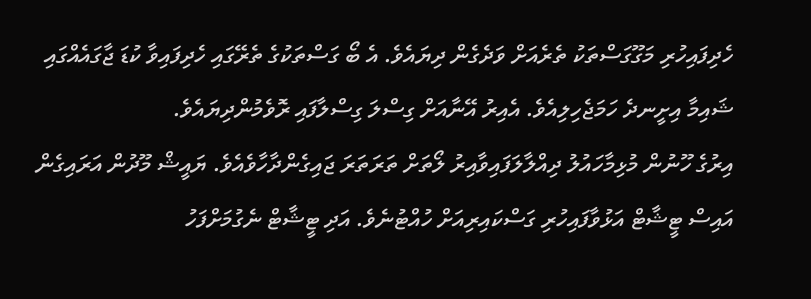ހެދިފައިހުރި މަގޫގަސްތަކު ތެރެއަށް ވަދެގެން ދިޔައެވެ. އެ ބޯ ގަސްތަކުގެ ތެރޭގައި ހެދިފައިވާ ކުޑަ ޖާގައެއްގައި ޝައިމާ އިށީނދެ ހަމަޖެހިލިއެވެ. އެއިރު އޭނާއަށް ގިސްލަ ގިސްލާފައި ރޮވެމުންދިޔައެވެ.
އިރުގެ ހޫނުން މުޅިމާހައުލު ދިއްލާލަފައިވާއިރު ލޯތަށް ތަރަތަރަ ޖައިގެންދާހާވެއެވެ. ޔައީޝް މޫދުން އަރައިގެން އައިސް ޓީޝާޓް އަޅުވާފައިހުރި ގަސްކައިރިއަށް ހުއްޓުނެވެ. އަދި ޓީޝާޓް ނެގުމަށްފަހު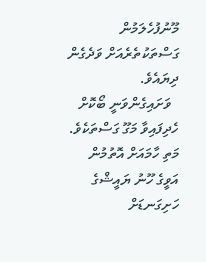މޫނުފުހެލަމުން ގަސްތަކުތެރެއަށް ވަދެގެން ދިޔައެވެ.
  ވަށައިގެންވަނީ ބޯކޮށް ހެދިފައިވާ މަގޫ ގަސްތަކެވެ. މަތި ހާމައަށް އޮތުމުން އަވީގެ ހޫނު ޔައީޝްގެ ހަށިގަނޑަށް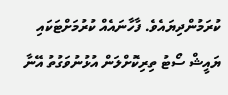ކުރަމުންދިޔައެވެ. ފާހާނައެއް ކުރުމަށްޓަކައި ޔައީޝް ސޯޓު ތިރިކޮށްލަން އުޅުނުވަގުތު އޭނާ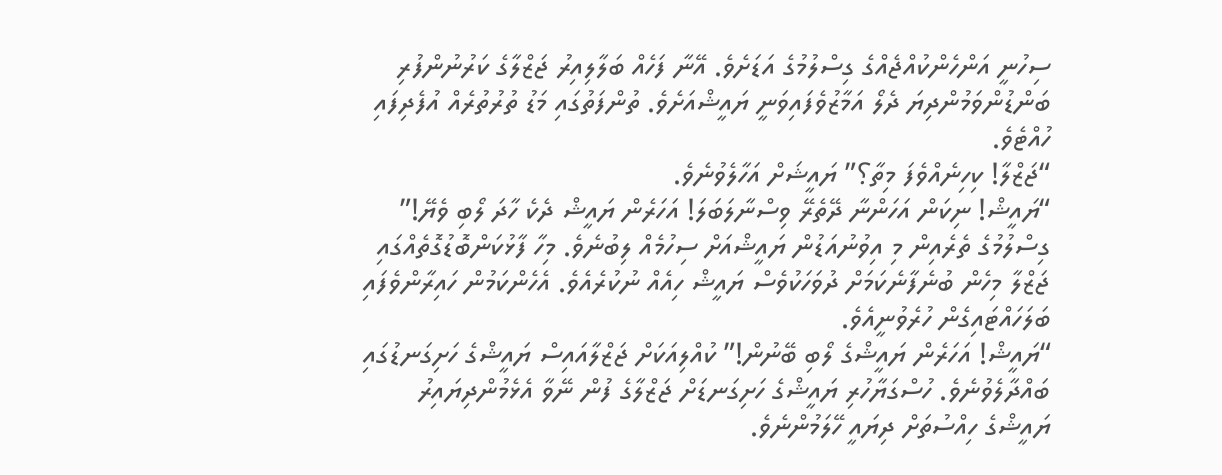ސިހުނީ އަންހެންކުއްޖެއްގެ ގިސްލުމުގެ އަޑަށެވެ. އޭނާ ފަހެއް ބަލާލިއިރު ޖަޒްލާގެ ކަރުނުންފުރި ބަންޑުންވަމުންދިޔަ ދެލޯ އަމާޒުވެފައިވަނީ ޔައީޝްއަށެވެ. ތުންފަތުގައި މަޑު ތުރުތުރެއް އުފެދިފައި ހުއްޓެވެ.
“ޖަޒްލާ! ކިހިނެއްވެފަ މިތާ؟” ޔައީޝަށް އަހާލެވުނެވެ.
“ޔައީޝް! ނިކަން އަހަންނާ ދޭތެރޭ ވިސްނާލަބަލަ! އަހަރެން ޔައީޝް ދެކެ ހާދަ ލޯބި ވެޔޭ!” ގިސްލުމުގެ ތެރެއިން މި އިވުނުއަޑުން ޔައީޝްއަށް ސިހުމެއް ލިބުނެވެ. މިހާ ފާޅުކަންބޮޑުގޮތެއްގައި ޖަޒްލާ މިހެން ބުނެފާނެކަމަށް ދުވަހަކުވެސް ޔައީޝް ހިއެއް ނުކުރެއެވެ. އެހެންކަމުން ހައިރާންވެފައި ބަލަހައްޓައިގެން ހުރެވުނީއެވެ.
“ޔައީޝް! އަހަރެން ޔައީޝްގެ ލޯބި ބޭނުން!” ކުއްލިއަކަށް ޖަޒްލާއައިސް ޔައީޝްގެ ހަށިގަނޑުގައި ބައްދާލެވުނެވެ. ހުސްގަޔާހުރި ޔައީޝްގެ ހަށިގަނޑަށް ޖަޒްލާގެ ފުން ނޭވާ އެޅެމުންދިޔައިރު ޔައީޝްގެ ހިއްސުތަށް ދިޔައީ ހޭލަމުންނެވެ.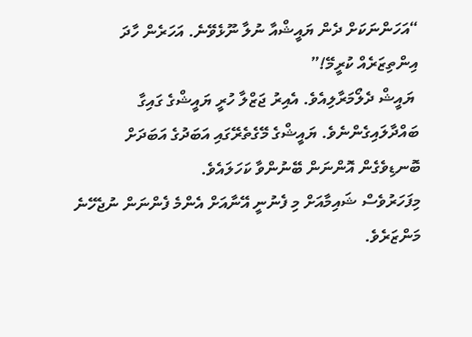“އަހަންނަކަށް ދެން ޔައީޝްއާ ނުލާ ނޫޅެވޭނެ. އަހަރެން ހާދަ އިންތިޒަރެއް ކުރީމޭ!”
 ޔައީޝް ދެލޯމަރާލިއެވެ. އެއިރު ޖަޒްލާ ހުރީ ޔައީޝްގެ ގައިގާ ބައްދާލައިގެންނެވެ. ޔައީޝްގެ މޭގެތެރޭގައި އަބަދުގެ އަބަދަށް ބޮނޑިވެގެން އޮންނަން ބޭނުންވާ ކަހަލައެވެ.
މިފަހަރުވެސް ޝައިމާއަށް މި ފެނުނީ އޭނާއަށް އެންމެ ފެންނަން ނުޖެހޭނެ މަންޒަރެވެ.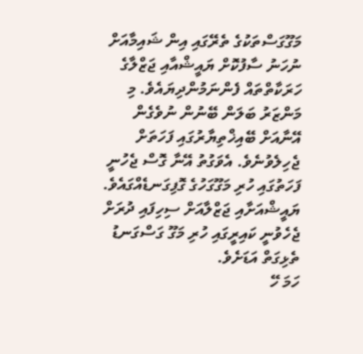މަގޫގަސްތަކުގެ ތެރޭގައި އިން ޝައިމާއަށް ނުހަނު ސާފުކޮށް ޔައީޝްއާއި ޖަޒްލާގެ ހަރަކާތްތައް ފެންނަމުންދިޔައެވެ. މި މަންޒަރު ބަލަން ބޭނުން ނުވެގެން އޭނާއަށް ބޭއިޚްތިޔާރުގައި ފަހަތަށް ޖެހިލެވުނެވެ. އެވަގުތު އޭނާ ގޮސް ޖެހުނީ ފަހަތުގައި ހުރި މަގޫގަހުގެ ގޮފިގަނޑެއްގައެވެ.
ޔައީޝްއަށާއި ޖަޒްލާއަށް ސިހިފައި ދުރަށް ޖެހެވުނީ ކައިރީގައި ހުރި މަގޫ ގަސްގަނޑު ތެޅިގަތް އަޑަށެވެ.
ހަމަ ހޭ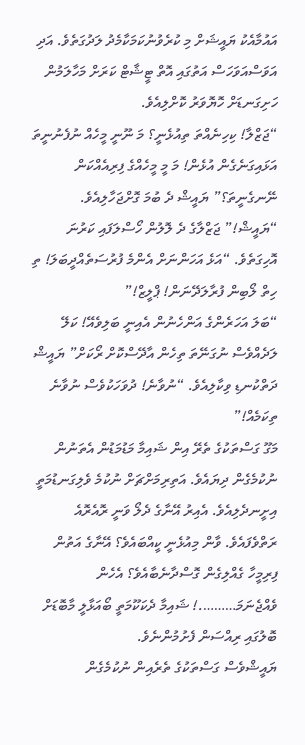އައުމާއެކު ޔައީޝަށް މި ކުރެވުނުކަމަކާމެދު ލަދުގަތެވެ. އަދި އަވަސްއަވަހަސް އަތުގައި އޮތް ޓީޝާޓް ކަރަށް މަހާލަމުން ހަށިގަނޑަށް ހޮޔޮވަރު ކޮށްލިއެވެ.
“ޖަޒްލާ! ކިހިނެއްތަ ތިއުޅެނީ؟ މަ ނޫނީ މީހެއް ނުފެނުނީތަ އަޅައިގަނެގެން އުޅެން! މަ މީ މީހެއްގެ ފިރިއެއްކަން ނޭނގެނީތަ؟” ޔައީޝް ދެ ބުމަ ގޮށްޖަހާލިއެވެ.
“ޔައީޝް!” ޖަޒްލާގެ ދެ ލޮލުން ހޯސްލަފައި ކަރުނަ އޮހިގަތެވެ. “އަޅެ އަހަންނަށް އެންމެ ފުރުސަތެއްދީބަލަ! ތި ހިތް ލޯބިން ފުރާލަދޭނަން! ޕްލީޒް!”
“ބަލަ އަހަރެންގެ އަންހެނުން އެއިނީ ބަލިވެއޭ! ކަލޭ ލަދެއްވެސް ނުގަނޭތަ ތިހެން އާދޭސްކޮށް ރޯކަށް” ޔައީޝް ދަތްކުނޑި ވިކާލިއެވެ. “ނުވާނެ! ދުވަހަކުވެސް ނުވާނެ ތިކަމެއް!”
މަގޫ ގަސްތަކުގެ ތެރޭ އިން ޝައިމާ މަޑުމަޑުން އެތަނުން ނުކުމެގެން ދިޔައެވެ. އަތިރިމަށްޗަށް ނުކުމެ ވެލިގަނޑުމަތީ އިށީނދެލިއެވެ. އެއިރު އޭނާގެ ދެލޯ ވަނީ ރޮއެރޮއެ ރަތްވެފައެވެ. ވާން މިއުޅެނީ ކީއްބައެވެ؟ އޭނާގެ އަތުން ފިރިމީހާ ގެއްލިގެން ގޮސްދާނެބާއެވެ؟ އެހެން ވެއްޖެނަމަ……….! ޝައިމާ ދެކަކޫމަތީ ބޯއަޅާލީ މާބޮޑަށް ބޮލުގައި ރިއްސަން ފެށުމުންނެވެ.
ޔައީޝްވެސް ގަސްތަކުގެ ތެރެއިން ނުކުމެގެން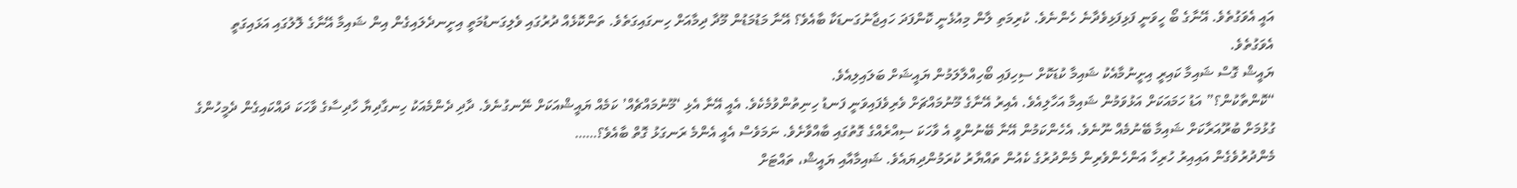އައީ އެވަގުތެވެ. އޭނާގެ ބޯ ހީވަނީ ފަޅިފަޅިވެދާނެ ހެންނެވެ. ކުރިމަތި ލާން މިއުޅެނީ ކޮންފަދަ ހައިޖާނުގަނޑަކާ ބާއެވެ؟ އޭނާ މަޑުމަޑުން މޫދާ ދިމާއަށް ހިނގައިގަތެވެ. ތަންކޮޅެއް ދުރުގައި ވެލިގަނޑުމަތީ އިށީނދެލައިގެން އިން ޝައިމާ އޭނާގެ ލޮލުގައި އަޅައިގަތީ އެވަގުތެވެ.
ޔައީޝް ގޮސް ޝައިމާ ކައިރީ އިށީނުމާއެކު ޝައިމާ ކުޑަކޮށް ސިހިފައި ބޯހިއްލާލަމުން ޔައީޝަށް ބަލައިލިއެވެ.
“ކޮންތާކުން؟” އަޑު ހަމައަކަށް އަޅުވަމުން ޝައިމާ އަހާލިއެވެ. އެއިރު އޭނާގެ މޫނުމައްޗަށް ވެރިވެފައިވަނީ ފަނޑު ހިނިތުންވުމެކެވެ. އެއީ އޭނާ އެޅި ‘މޫނުމައްޗެއް’ ކަމެއް ޔައީޝްއަކަށް ނޭނގުނެވެ. ދާދި ދެންމެއަކު ހިނގާދިޔާ ހާދިސާގެ ވާހަކަ ދައްކައިގެން ދެމީހުންގެ ގުޅުމަށް ބުރޫއަރާކަށް ޝައިމާ ބޭނުމެއް ނޫނެވެ. އެހެންކަމުން އޭނާ ބޭނުންވީ އެ ވާހަކަ ސިއްރެއްގެ ގޮތުގައި ބާއްވާށެވެ. ނަމަވެސް އެއީ އެންމެ ރަނގަޅު ގޮތް ބާއެވެ؟……
މެންދުރުވެގެން އައިއިރު ހުރިހާ އަންހެންވެރިން މެންދުރުގެ ކެއުން ތައްޔާރު ކުރަމުންދިޔައެވެ. ޝައިމާއާއި ޔައީޝް، ތައްޓަށް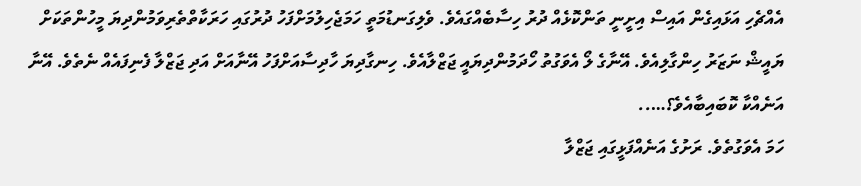އެއްޗެހި އަޅައިގެން އައިސް އިށީނީ ތަންކޮޅެއް ދުރު ހިސާބެއްގައެވެ. ވެލިގަނޑުމަތީ ހަމަޖެހިލުމަށްފަހު ދުރުގައި ހަރަކާތްތެރިވަމުންދިޔަ މީހުންތަކަށް ޔައީޝް ނަޒަރު ހިންގާލިއެވެ. އޭނާގެ ލޯ އެވަގުތު ހޯދަމުންދިޔައީ ޖަޒްލާއެވެ. ހިނގާދިޔަ ހާދިސާއަށްފަހު އޭނާއަށް އަދި ޖަޒްލާ ފެނިފައެއް ނެތެވެ. އޭނާ އަނެއްކާ ކޮބައިބާއެވެ؟…..
ހަމަ އެވަގުތެވެ. ރަށުގެ އަނެއްފަޅީގައި ޖަޒްލާ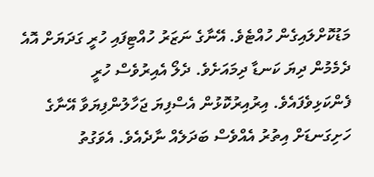މަޑުކޮށްލައިގެން ހުއްޓެވެ. އޭނާގެ ނަޒަރު ހުއްޓިފައި ހުރީ ގަދަޔަށް އޮއެ ދެމެމުން ދިޔަ ކަނޑާ ދިމައަށެވެ. ދެލޯ އެއިރުވެސް ހުރީ ފެންކަޅިވެފައެވެ. އިރުއިރުކޮޅުން އެސްފިޔަ ޖަހާލުންފިޔަވާ އޭނާގެ ހަށިގަނޑަށް އިތުރު އެއްވެސް ބަދަލެއް ނާދެއެވެ. އެވަގުތު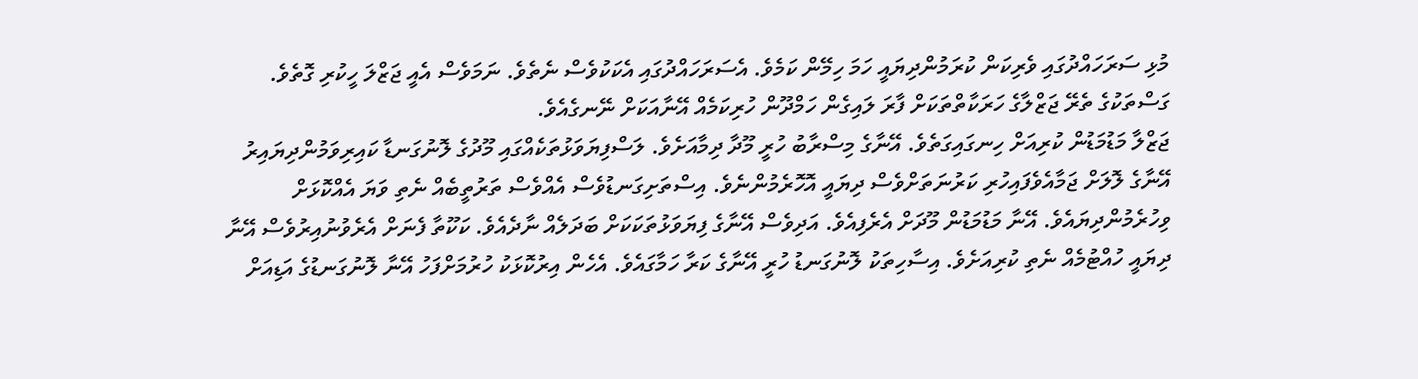މުޅި ސަރަހައްދުގައި ވެރިކަން ކުރަމުންދިޔައީ ހަމަ ހިމޭން ކަމެވެ. އެސަރަހައްދުގައި އެކަކުވެސް ނެތެވެ. ނަމަވެސް އެއީ ޖަޒްލަ ހީކުރި ގޮތެވެ. ގަސްތަކުގެ ތެރޭ ޖަޒްލާގެ ހަރަކާތްތަކަށް ފާރަ ލައިގެން ހަމްދޫން ހުރިކަމެއް އޭނާއަކަށް ނޭނގެއެވެ.
ޖަޒްލާ މަޑުމަޑުން ކުރިއަށް ހިނގައިގަތެވެ. އޭނާގެ މިސްރާބު ހުރީ މޫދާ ދިމާއަށެވެ. ލަސްފިޔަވަޅުތަކެއްގައި މޫދުގެ ލޮނުގަނޑާ ކައިރިވަމުންދިޔައިރު އޭނާގެ ލޮލަށް ޖަމާއެވެފައިހުރި ކަރުނަތަށްވެސް ދިޔައީ އޮހޮރެމުންނެވެ. އިސްތަށިގަނޑުވެސް އެއްވެސް ތަރުތީބެއް ނެތި ވަޔަ އެއްކޮޅަށް ވިހުރެމުންދިޔައެވެ. އޭނާ މަޑުމަޑުން މޫދަށް އެރެފިއެވެ. އަދިވެސް އޭނާގެ ފިޔަވަޅުތަކަކަށް ބަދަލެއް ނާދެއެވެ. ކަކޫތާ ފެނަށް އެރެވުނުއިރުވެސް އޭނާ ދިޔައީ ހުއްޓުމެއް ނެތި ކުރިއަށެވެ. އިސާހިތަކު ލޮނުގަނޑު ހުރީ އޭނާގެ ކަރާ ހަމާގައެވެ. އެހެން އިރުކޮޅަކު ހުރުމަށްފަހު އޭނާ ލޮނުގަނޑުގެ އަޑިއަށް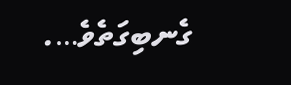ގެނބިގަތެވެ….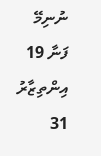ނުނިމޭ
ފަނާ 19
އިންތިޒާރު 31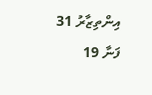އިންތިޒާރު 31
ފަނާ 19